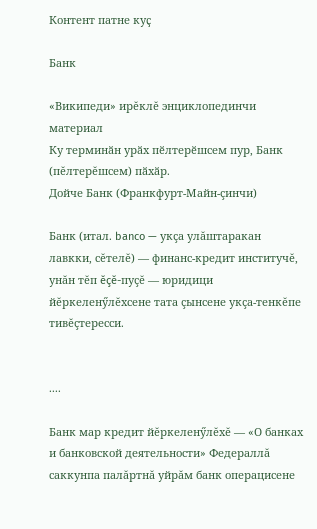Контент патне куҫ

Банк

«Википеди» ирĕклĕ энциклопединчи материал
Ку терминӑн урӑх пӗлтерӗшсем пур, Банк (пĕлтерĕшсем) пӑхӑр.
Дойче Банк (Франкфурт-Майн-çинчи)

Банк (итал. banco — укçа улăштаракан лавкки, сĕтелĕ) — финанс-кредит институчĕ, унăн тĕп ĕçĕ-пуçĕ — юридици йĕркеленӳлĕхсене тата çынсене укçа-тенкĕпе тивĕçтересси.


....

Банк мар кредит йĕркеленӳлĕхĕ — «О банках и банковской деятельности» Федераллă саккунпа палăртнă уйрăм банк операцисене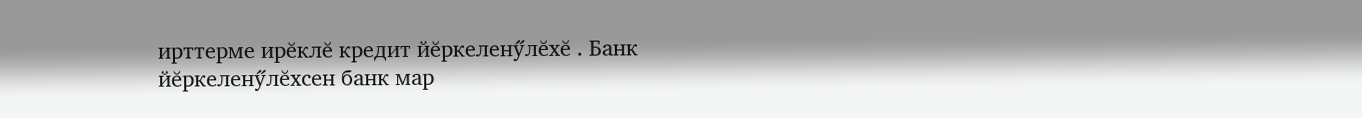ирттерме ирĕклĕ кредит йĕркеленӳлĕхĕ . Банк йĕркеленӳлĕхсен банк мар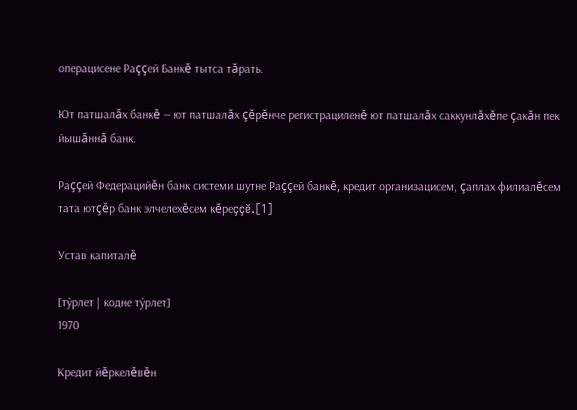операцисене Раççей Банкĕ тытса тăрать.

Ют патшалăх банкĕ — ют патшалăх çĕрĕнче регистрациленĕ ют патшалăх саккунлăхĕпе çакăн пек йышăннă банк.

Раççей Федерацийĕн банк системи шутне Раççей банкĕ, кредит организацисем, çаплах филиалĕсем тата ютçĕр банк элчелехĕсем кĕреççĕ.[1]

Устав капиталĕ

[тӳрлет | кодне тӳрлет]
1970

Кредит йĕркелĕвĕн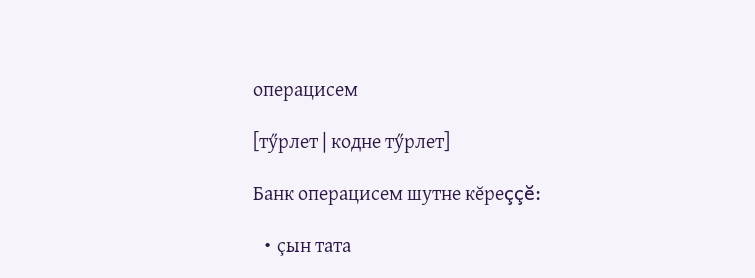операцисем

[тӳрлет | кодне тӳрлет]

Банк операцисем шутне кĕреççĕ:

  • çын тата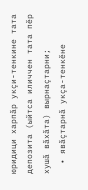юридици харпăр укçи-тенкине тата депозита (ыйтса иличчен тата пĕр хушă вăхăта) вырнаçтарни;
  • явăçтарнă укçа-тенкĕне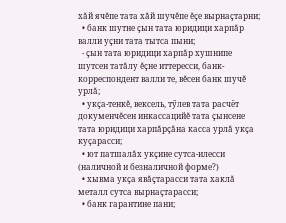хăй ячĕпе тата хăй шучĕпе ĕçе вырнаçтарни;
  • банк шутне çын тата юридици харпăр валли уçни тата тытса пыни;
  • çын тата юридици харпăр хушнипе шутсен татăлу ĕçне иттересси, банк-корреспондент валли те, вĕсен банк шучĕ урлă;
  • укçа-тенкĕ, вексель, тӳлев тата расчёт докуменчĕсен инкассацийĕ тата çынсене тата юридици харпăрçăна касса урлă укçа куçарасси;
  • ют патшалăх укçине сутса-илесси (наличной и безналичной форме?)
  • хывма укçа явăçтарасси тата хаклă металл сутса вырнаçтарасси;
  • банк гарантине пани;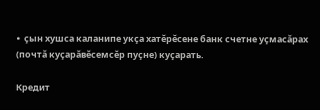• çын хушса каланипе укçа хатĕрĕсене банк счетне уçмасăрах (почтă куçарăвĕсемсĕр пуçне) куçарать.

Кредит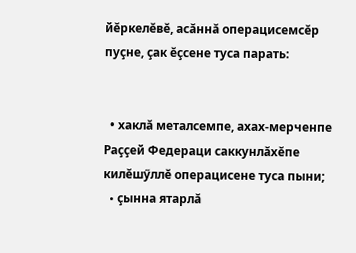йĕркелĕвĕ, асăннă операцисемсĕр пуçне, çак ĕçсене туса парать:


  • хаклă металсемпе, ахах-мерченпе Раççей Федераци саккунлăхĕпе килĕшӳллĕ операцисене туса пыни;
  • çынна ятарлă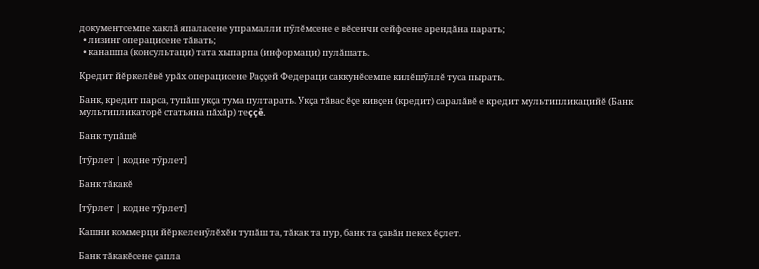документсемпе хаклă япаласене упрамалли пӳлĕмсене е вĕсенчи сейфсене арендăна парать;
  • лизинг операцисене тăвать;
  • канашпа (консультаци) тата хыпарпа (информаци) пулăшать.

Кредит йĕркелĕвĕ урăх операцисене Раççей Федераци саккунĕсемпе килĕшӳллĕ туса пырать.

Банк, кредит парса, тупăш укçа тума пултарать. Укçа тăвас ĕçе кивçен (кредит) саралăвĕ е кредит мультипликацийĕ (Банк мультипликаторĕ статьяна пăхăр) теççĕ.

Банк тупăшĕ

[тӳрлет | кодне тӳрлет]

Банк тăкакĕ

[тӳрлет | кодне тӳрлет]

Кашни коммерци йĕркеленӳлĕхĕн тупăш та, тăкак та пур, банк та çавăн пекех ĕçлет.

Банк тăкакĕсене çапла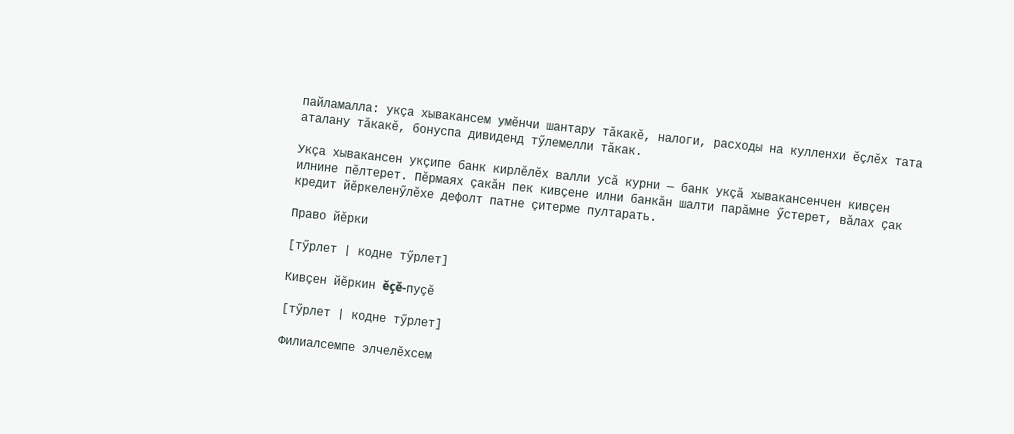пайламалла: укçа хывакансем умĕнчи шантару тăкакĕ, налоги, расходы на кулленхи ĕçлĕх тата аталану тăкакĕ, бонуспа дивиденд тӳлемелли тăкак.

Укçа хывакансен укçипе банк кирлĕлĕх валли усă курни — банк укçă хывакансенчен кивçен илнине пĕлтерет. Пĕрмаях çакăн пек кивçене илни банкăн шалти парăмне ӳстерет, вăлах çак кредит йĕркеленӳлĕхе дефолт патне çитерме пултарать.

Право йĕрки

[тӳрлет | кодне тӳрлет]

Кивçен йĕркин ĕçĕ-пуçĕ

[тӳрлет | кодне тӳрлет]

Филиалсемпе элчелĕхсем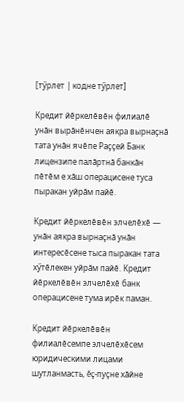[тӳрлет | кодне тӳрлет]

Кредит йĕркелĕвĕн филиалĕ унăн вырăнĕнчен аякра вырнаçнă тата унăн ячĕпе Раççей Банк лицензипе палăртнă банкăн пĕтĕм е хăш операцисене туса пыракан уйрăм пайĕ.

Кредит йĕркелĕвĕн элчелĕхĕ — унăн аякра вырнаçнă унăн интересĕсене тыса пыракан тата хӳтĕлекен уйрăм пайĕ. Кредит йĕркелĕвĕн элчелĕхĕ банк операцисене тума ирĕк паман.

Кредит йĕркелĕвĕн филиалĕсемпе элчелĕхĕсем юридическими лицами шутланмасть, ĕç-пуçне хăйне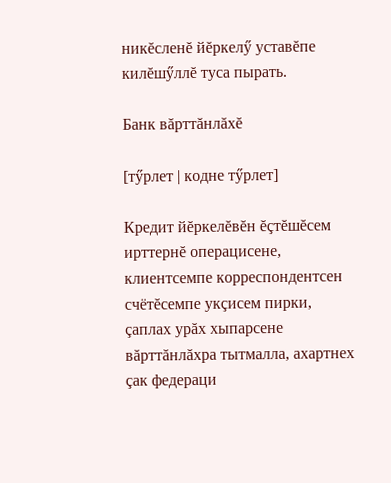никĕсленĕ йĕркелӳ уставĕпе килĕшӳллĕ туса пырать.

Банк вăрттăнлăхĕ

[тӳрлет | кодне тӳрлет]

Кредит йĕркелĕвĕн ĕçтĕшĕсем ирттернĕ операцисене, клиентсемпе корреспондентсен счётĕсемпе укçисем пирки, çаплах урăх хыпарсене вăрттăнлăхра тытмалла, ахартнех çак федераци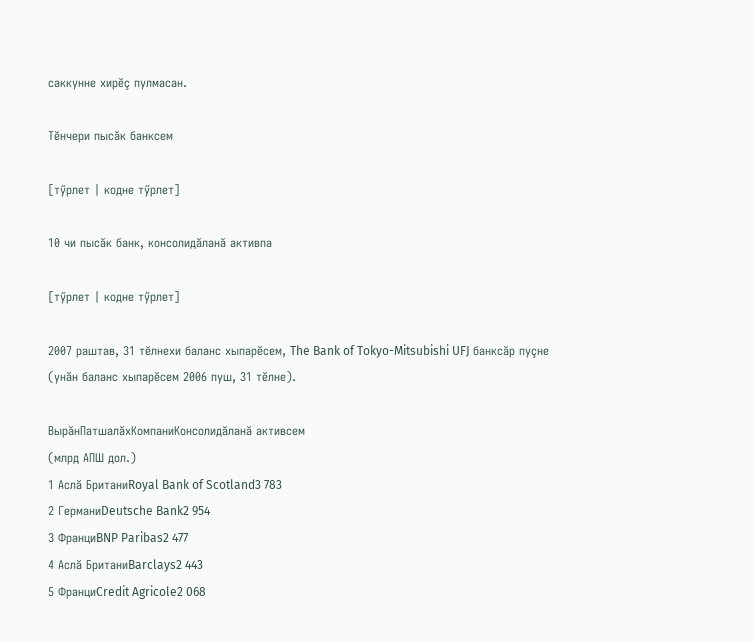саккунне хирĕç пулмасан.

Тĕнчери пысăк банксем

[тӳрлет | кодне тӳрлет]

10 чи пысăк банк, консолидăланă активпа

[тӳрлет | кодне тӳрлет]

2007 раштав, 31 тĕлнехи баланс хыпарĕсем, The Bank of Tokyo-Mitsubishi UFJ банксăр пуçне (унăн баланс хыпарĕсем 2006 пуш, 31 тĕлне).

ВырăнПатшалăхКомпаниКонсолидăланă активсем
(млрд АПШ дол.)
1 Аслӑ БританиRoyal Bank of Scotland3 783
2 ГерманиDeutsche Bank2 954
3 ФранциBNP Paribas2 477
4 Аслӑ БританиBarclays2 443
5 ФранциCredit Agricole2 068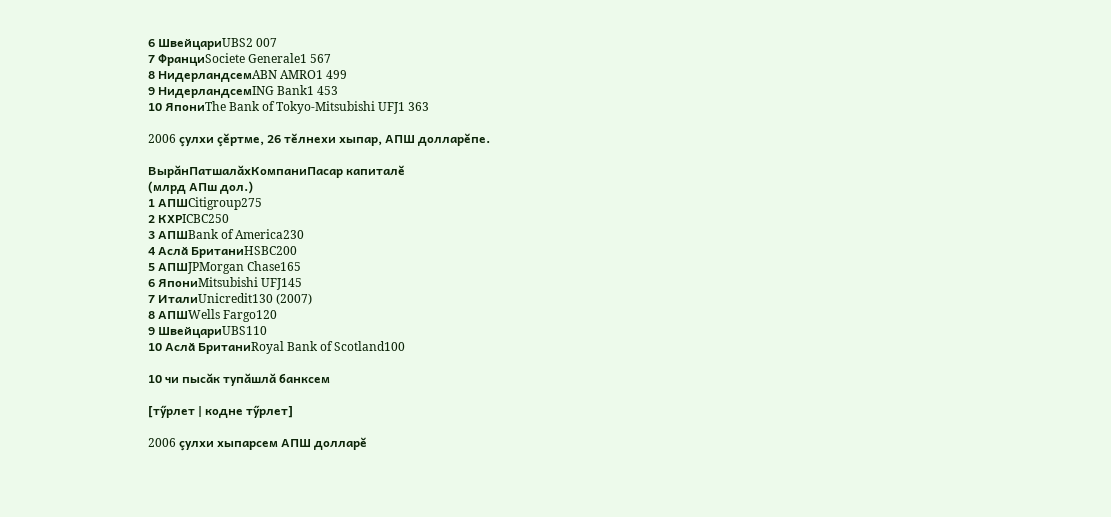6 ШвейцариUBS2 007
7 ФранциSociete Generale1 567
8 НидерландсемABN AMRO1 499
9 НидерландсемING Bank1 453
10 ЯпониThe Bank of Tokyo-Mitsubishi UFJ1 363

2006 çулхи çĕртме, 26 тĕлнехи хыпар, АПШ долларĕпе.

ВырăнПатшалăхКомпаниПасар капиталĕ
(млрд АПш дол.)
1 АПШCitigroup275
2 КХРICBC250
3 АПШBank of America230
4 Аслӑ БританиHSBC200
5 АПШJPMorgan Chase165
6 ЯпониMitsubishi UFJ145
7 ИталиUnicredit130 (2007)
8 АПШWells Fargo120
9 ШвейцариUBS110
10 Аслӑ БританиRoyal Bank of Scotland100

10 чи пысăк тупăшлă банксем

[тӳрлет | кодне тӳрлет]

2006 çулхи хыпарсем АПШ долларĕ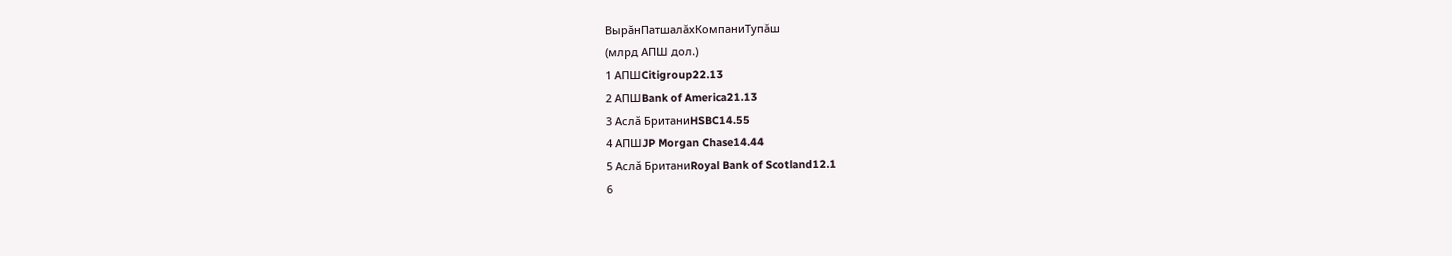ВырăнПатшалăхКомпаниТупăш
(млрд АПШ дол.)
1 АПШCitigroup22.13
2 АПШBank of America21.13
3 Аслӑ БританиHSBC14.55
4 АПШJP Morgan Chase14.44
5 Аслӑ БританиRoyal Bank of Scotland12.1
6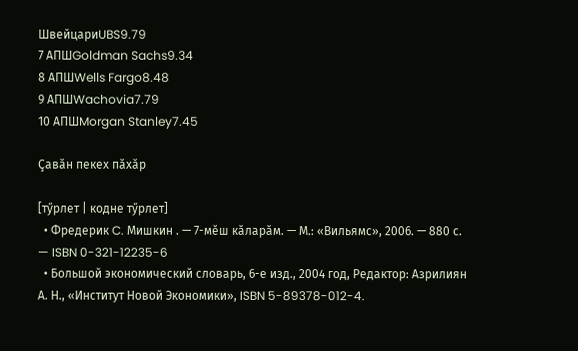ШвейцариUBS9.79
7 АПШGoldman Sachs9.34
8 АПШWells Fargo8.48
9 АПШWachovia7.79
10 АПШMorgan Stanley7.45

Çавăн пекех пăхăр

[тӳрлет | кодне тӳрлет]
  • Фредерик C. Мишкин . — 7-мĕш кăларăм. — М.: «Вильямс», 2006. — 880 с. — ISBN 0-321-12235-6
  • Большой экономический словарь, 6-е изд., 2004 год, Редактор: Азрилиян А. Н., «Институт Новой Экономики», ISBN 5-89378-012-4.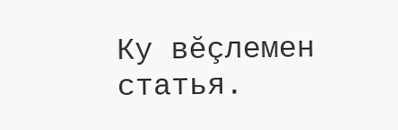Ку вĕçлемен статья.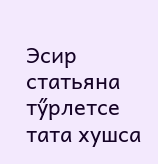Эсир статьяна тӳрлетсе тата хушса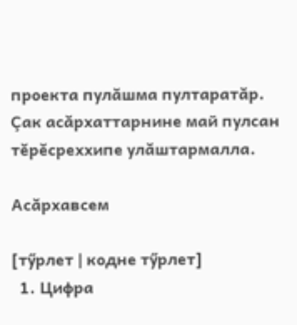проекта пулăшма пултаратăр.
Çак асăрхаттарнине май пулсан тĕрĕсреххипе улăштармалла.

Асăрхавсем

[тӳрлет | кодне тӳрлет]
  1. Цифра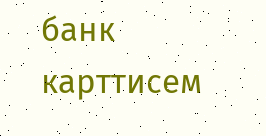банк карттисем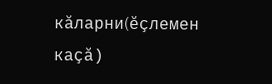кӑларни(ĕçлемен каçă)